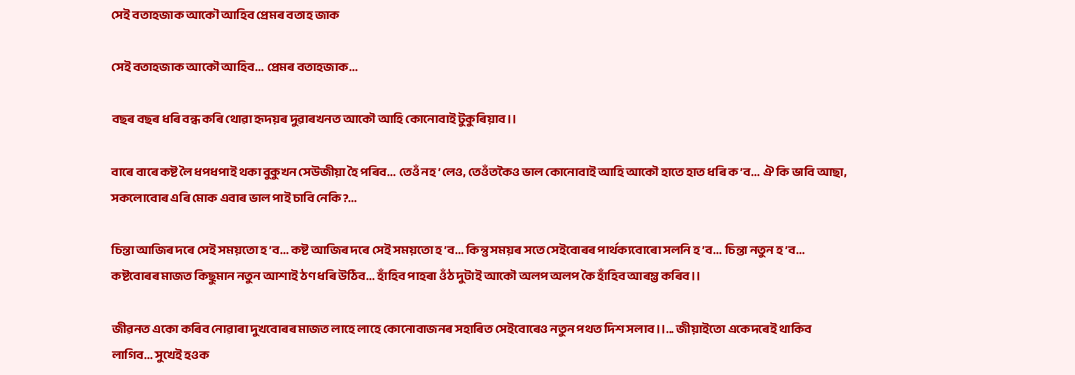সেই বতাহজাক আকৌ আহিব প্ৰেমৰ বতাহ জাক

সেই বতাহজাক আকৌ আহিব... প্ৰেমৰ বতাহজাক...

বছৰ বছৰ ধৰি বন্ধ কৰি থোৱা হৃদয়ৰ দুৱাৰখনত আকৌ আহি কোনোবাই টুকুৰিয়াব।।

বাৰে বাৰে কষ্ট লৈ ধপধপাই থকা বুকুখন সেউজীয়া হৈ পৰিব... তেওঁ নহ’লেও, তেওঁতকৈও ভাল কোনোবাই আহি আকৌ হাতে হাত ধৰি ক’ব... ঐ কি ভাবি আছা, সকলোবোৰ এৰি মোক এবাৰ ভাল পাই চাবি নেকি?...

চিন্তা আজিৰ দৰে সেই সময়তো হ’ব... কষ্ট আজিৰ দৰে সেই সময়তো হ’ব... কিন্তু সময়ৰ সতে সেইবোৰৰ পাৰ্থক্যবোৰো সলনি হ’ব... চিন্তা নতুন হ’ব... কষ্টবোৰৰ মাজত কিছুমান নতুন আশাই ঠণ ধৰি উঠিব... হাঁহিব পাহৰা ওঁঠ দুটাই আকৌ অলপ অলপ কৈ হাঁহিব আৰম্ভ কৰিব।।

জীৱনত একো কৰিব নোৱাৰা দুখবোৰৰ মাজত লাহে লাহে কোনোবাজনৰ সহাৰিত সেইবোৰেও নতুন পথত দিশ সলাব।।... জীয়াইতো একেদৰেই থাকিব লাগিব... সুখেই হওক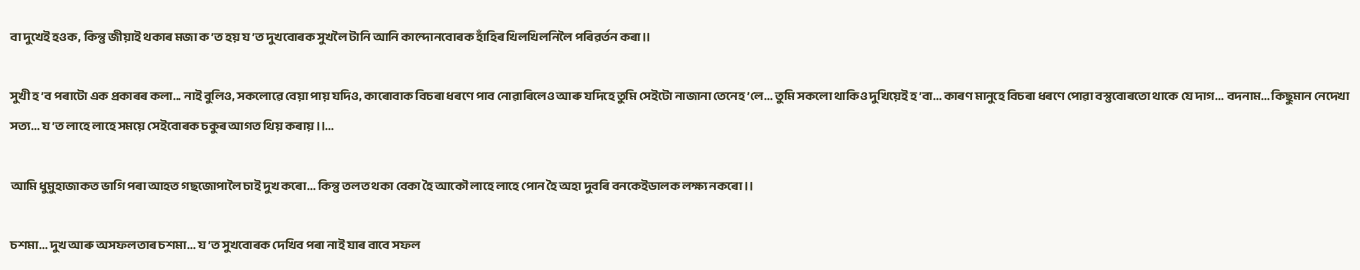বা দুখেই হওক, কিন্তু জীয়াই থকাৰ মজা ক’ত হয় য’ত দুখবোৰক সুখলৈ টানি আনি কান্দোনবোৰক হাঁহিৰ খিলখিলনিলৈ পৰিৱৰ্তন কৰা।।

সুখী হ’ব পৰাটো এক প্ৰকাৰৰ কলা... নাই বুলিও, সকলোৱে বেয়া পায় যদিও, কাৰোবাক বিচৰা ধৰণে পাব নোৱাৰিলেও আৰু যদিহে তুমি সেইটো নাজানা তেনেহ’লে... তুমি সকলো থাকিও দুখিয়েই হ’বা... কাৰণ মানুহে বিচৰা ধৰণে পোৱা বস্তুবোৰতো থাকে যে দাগ... বদনাম... কিছুমান নেদেখা সত্য... য’ত লাহে লাহে সময়ে সেইবোৰক চকুৰ আগত থিয় কৰায়।।...

আমি ধুমুহাজাকত ভাগি পৰা আহত গছজোপালৈ চাই দুখ কৰো... কিন্তু তলত থকা বেকা হৈ আকৌ লাহে লাহে পোন হৈ অহা দুবৰি বনকেইডালক লক্ষ্য নকৰো।।

চশমা... দুখ আৰু অসফলতাৰ চশমা... য’ত সুখবোৰক দেখিব পৰা নাই যাৰ বাবে সফল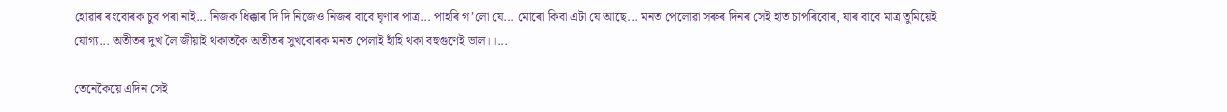হোৱাৰ ৰংবোৰক চুব পৰা নাই... নিজক ধিক্কাৰ দি দি নিজেও নিজৰ বাবে ঘৃণাৰ পাত্ৰ... পাহৰি গ’লো যে... মোৰো কিবা এটা যে আছে... মনত পেলোৱা সৰুৰ দিনৰ সেই হাত চাপৰিবোৰ, যাৰ বাবে মাত্ৰ তুমিয়েই যোগ্য... অতীতৰ দুখ লৈ জীয়াই থকাতকৈ অতীতৰ সুখবোৰক মনত পেলাই হাঁহি থকা বহুগুণেই ভাল।।...

তেনেকৈয়ে এদিন সেই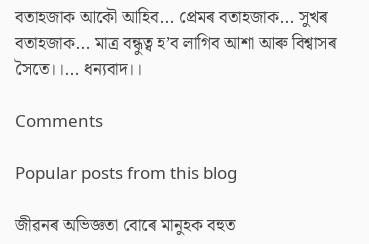বতাহজাক আকৌ আহিব... প্ৰেমৰ বতাহজাক... সুখৰ বতাহজাক... মাত্ৰ বন্ধুত্ব হ’ব লাগিব আশা আৰু বিশ্বাসৰ সৈতে।।... ধন্যবাদ।।

Comments

Popular posts from this blog

জীৱনৰ অভিজ্ঞতা বোৰে মানুহক বহুত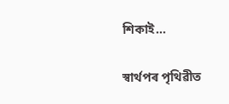শিকাই…

স্বাৰ্থপৰ পৃথিৱীত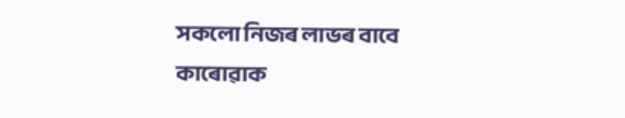সকলো নিজৰ লাভৰ বাবে কাৰোৱাক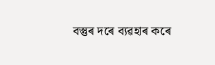বস্তুৰ দৰে ব্যৱহাৰ কৰে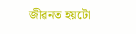জীৱনত হয়টো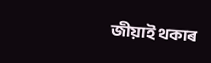জীয়াই থকাৰ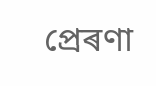প্ৰেৰণা